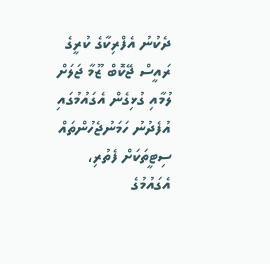ދެކުނު އެފްރިކާގެ ކުރީގެ ރައީސް ޖޭކޮބް ޒޫމާ ޖަލަށް ލުމާއި ގުޅިގެން އެގައުމުގައި އުފެދުނު ހަމަނުޖެހުންތައް ސިޓީތަކަށް ފެތުރި، އެގައުމުގެ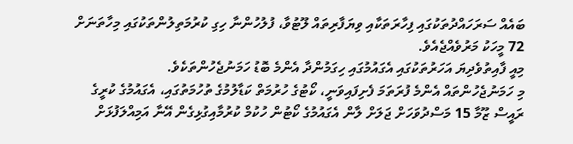ބައެއް ސަރަހައްދުތަކުގައި ފިހާރަތަކާއި ވިޔަފާރިތައް ލޫޓުވާ، ފުލުހުންނާ ހިގި ކުރުމަތިލުންތަކުގައި މިހާތަނަށް 72 މީހަކު މަރުވެއްޖެއެވެ.
މިއީ ފާއިތުވެދިޔަ އަހަރުތަކުގައި އެގައުމުގައި ހިގަމުންދާ އެންމެ ބޮޑު ހަމަނުޖެހުންތަކެވެ.
މި ހަމަނުޖެހުންތައް އެންމެ ފުރަތަމަ ފެށިފައިވަނީ، ކޯޓުގެ ހުރުމަތް ކަޑާލުމުގެ ތުހުމަތުގައި، އެގައުމުގެ ކުރީގެ ރައީސް ޒޫމާ 15 މަސްދުވަހަށް ޖަލަށް ލާން އެގައުމުގެ ކޯޓުން ހުކުމް ކުރުމާއިގުޅިގެން އޭނާ އަމިއްލަފުޅަށް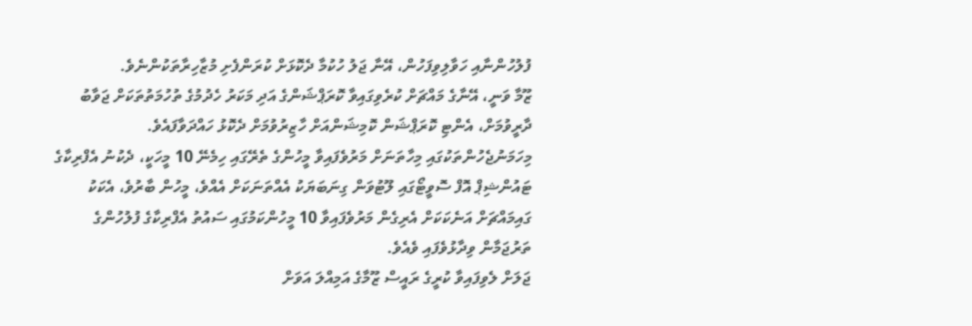ފުލުހުންނާއި ހަވާލިވިފަހުން، އޭނާ ޖަލު ހުކުމާ ދެކޮޅަށް ކުރަންފެށި މުޒާހިރާތަކުންނެވެ.
ޒޫމާ ވަނީ، އޭނާގެ މައްޗަށް ކުރެވިގައިވާ ކޮރަޕްޝަންގެ އަދި މަކަރު ހެދުމުގެ ތުހުމަތުތަކަށް ޖަވާބު ދާރީވުމަށް، އެންޓި ކޮރަޕްޝަން ކޮމިޝަންއަށް ހާޒިރުވުމަށް ދެކޮޅު ހައްދަވާފައެވެ.
މިހަމަނުޖެހުންތަކުގައި މިހާތަނަށް މަރުވެފައިވާ މީހުންގެ ތެރޭގައި ހިމެނޭ 10 މީހަކީ، ދެކުނު އެފްރިކާގެ ޓައުންޝިޕް އޮފް ސޮވީޓޯގައި ލޫޓުވަން ގިނަބަޔަކު އެއްތަނަކަށް އެއްވެ، މީހުން ބާރުވެ، އެކަކު ގައިމައްޗަށް އަނެކަކަށް އެރިގެން މަރުވެފައިވާ 10 މީހުންކަމުގައި ސައުތު އެފްރިކާގެ ފުލުހުންގެ ތަރުޖަމާން ވިދާޅުވެފައި ވެއެވެ.
ޖަލަށް ލެވިފައިވާ ކުރީގެ ރައީސް ޒޫމާގެ އަމިއްލަ އަވަށް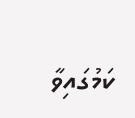ކަމުގައިވާ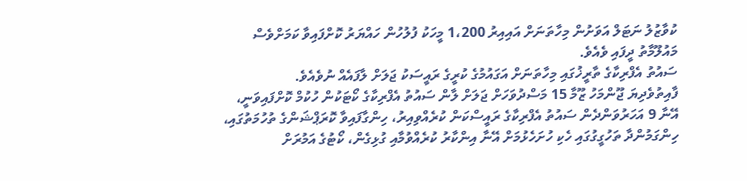ކުވާޒުލު ނަޓަލް އަވަށުން މިހާތަނަށް އައިއިރު 1،200 މީހަކު ފުލުހުން ހައްޔަރު ކޮށްފައިވާ ކަމަށްވެސް މައުލޫމާތު ދީފައި ވެއެވެ.
ސައުތު އެފްރިކާގެ ތާރީޚުގައި މިހާތަނަށް އަގައުމުގެ ކުރީގެ ރައީސަކު ޖަލަށް ލާފައެއް ނުވެއެވެ.
ފާއިތުވެދިޔަ ޖޫންމަހު ޒޫމާ 15 މަސްދުވަހަށް ޖަލަށް ލާން ސައުތު އެފްރިކާގެ ކޯޓަކުން ހުކުމް ކޮށްފައިވަނީ، އޭނާ 9 އަހަރުވަންދެން ސައުތު އެފްރިކާގެ ރައީސްކަން ކުރެއްވިއިރު، ހިންގާފައިވާ ކޮރަޕްޝަންގެ ތުހުމަތުގައި، ހިންގަމުންދާ ތަހުގީގުގައި ހެކި ހުށަހެޅުމަށް އޭނާ އިންކާރު ކުރެއްވުމާއި ގުޅިގެން، ކޯޓުގެ އަމުރަށް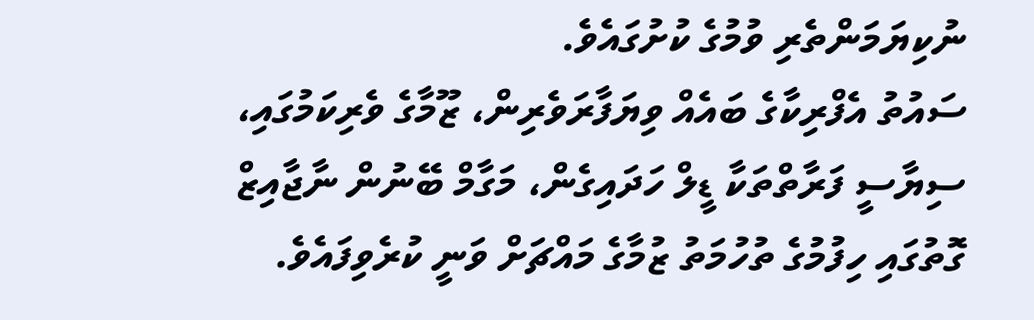ނުކިޔަމަންތެރި ވުމުގެ ކުށުގައެވެ.
ސައުތު އެފްރިކާގެ ބައެއް ވިޔަފާރަވެރިން، ޒޫމާގެ ވެރިކަމުގައި، ސިޔާސީ ފަރާތްތަކާ ޑީލް ހަދައިގެން، މަގާމް ބޭނުން ނާޖާއިޒް ގޮތުގައި ހިފުމުގެ ތުހުމަތު ޒުމާގެ މައްޗަށް ވަނީ ކުރެވިފައެވެ.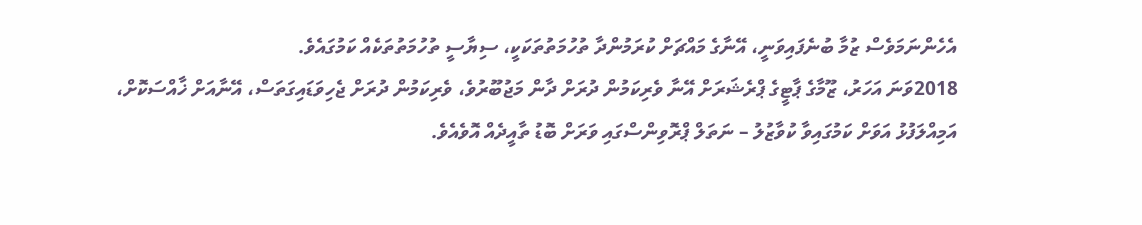އެހެންނަމަވެސް ޒުމާ ބުނެފައިވަނީ، އޭނާގެ މައްޗަށް ކުރަމުންދާ ތުހުމަތުތަކަކީ، ސިޔާސީ ތުހުމަތުތަކެއް ކަމުގައެވެ.
2018ވަނަ އަހަރު، ޒޫމާގެ ޕާޓީގެ ޕްރެޝަރަށް އޭނާ ވެރިކަމުން ދުރަށް ދާން މަޖުބޫރުވެ، ވެރިކަމުން ދުރަށް ޖެހިވަޑައިގަތަސް، އޭނާއަށް ޚާއްސަކޮށް، އަމިއްލަފުޅު އަވަށް ކަމުގައިވާ ކުވާޒުލު – ނަތަލް ޕްރޮވިންސްގައި ވަރަށް ބޮޑު ތާއީދެއް އޮވެއެވެ.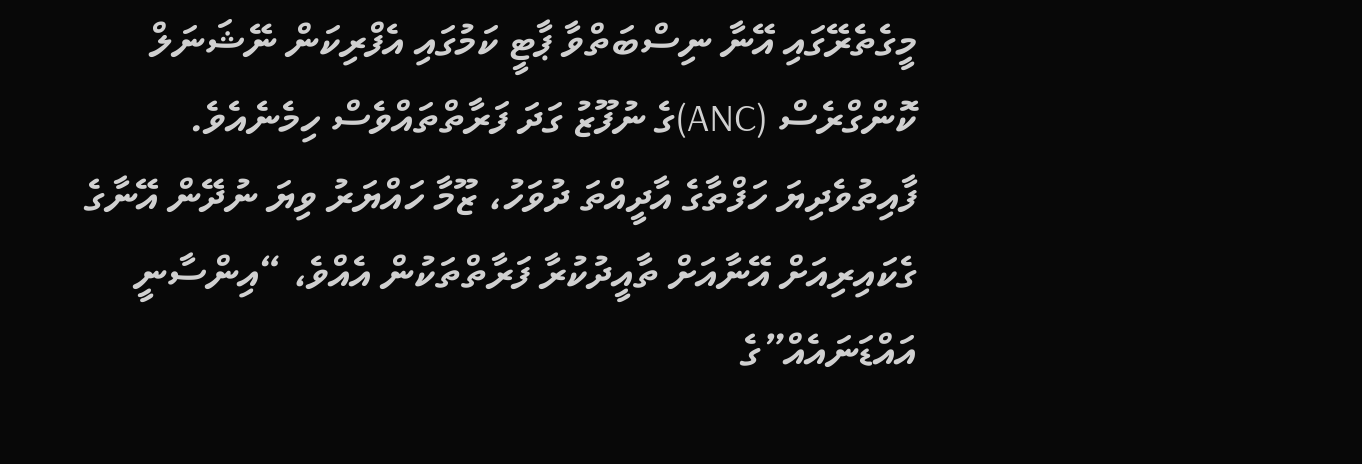މީގެތެރޭގައި އޭނާ ނިސްބަތްވާ ޕާޓީ ކަމުގައި އެފްރިކަން ނޭޝަނަލް ކޮންގްރެސް (ANC)ގެ ނުފޫޒު ގަދަ ފަރާތްތައްވެސް ހިމެނެއެވެ.
ފާއިތުވެދިޔަ ހަފްތާގެ އާދީއްތަ ދުވަހު، ޒޫމާ ހައްޔަރު ވިޔަ ނުދޭން އޭނާގެ ގެކައިރިއަށް އޭނާއަށް ތާއީދުކުރާ ފަރާތްތަކުން އެއްވެ، “އިންސާނީ އައްޑަނައެއް”ގެ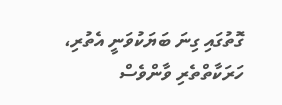ގޮތުގައި ގިނަ ބަޔަކުވަނީ އެތުރި، ހަރަކާތްތެރި ވާންވެސް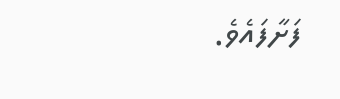ފަށާފައެވެ.